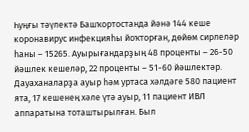Һуңғы тәүлектә Башҡортостанда йәнә 144 кеше коронавирус инфекцияһы йоҡторған, дөйөм сирлеләр һаны – 15265. Ауырығандарҙың 48 проценты – 26-50 йәшлек кешеләр, 22 проценты – 51-60 йәшлектәр. Дауаханаларҙа ауыр һәм уртаса хәлдәге 580 пациент ята, 17 кешенең хәле үтә ауыр, 11 пациент ИВЛ аппаратына тоташтырылған. Был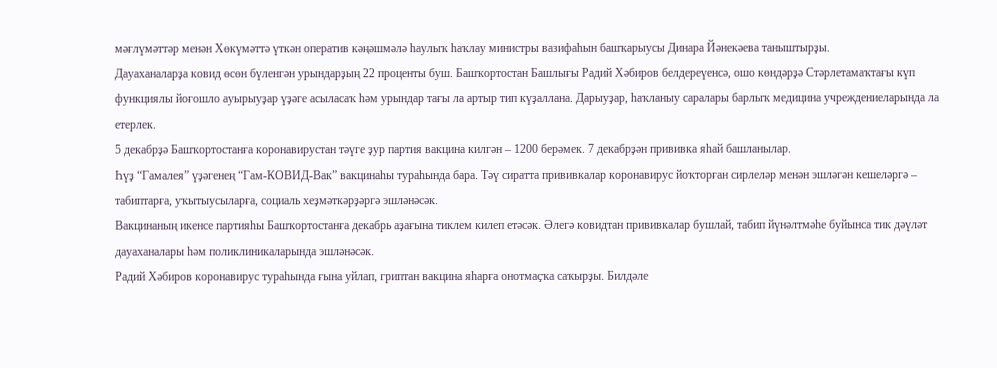мәғлүмәттәр менән Хөкүмәттә үткән оператив кәңәшмәлә һаулыҡ һаҡлау министры вазифаһын башҡарыусы Динара Йәнекәева таныштырҙы.
Дауаханаларҙа ковид өсөн бүленгән урындарҙың 22 проценты буш. Башҡортостан Башлығы Радий Хәбиров белдереүенсә, ошо көндәрҙә Стәрлетамаҡтағы күп функциялы йоғошло ауырыуҙар үҙәге асыласаҡ һәм урындар тағы ла артыр тип күҙаллана. Дарыуҙар, һаҡланыу саралары барлыҡ медицина учреждениеларында ла етерлек.
5 декабрҙә Башҡортостанға коронавирустан тәүге ҙур партия вакцина килгән – 1200 берәмек. 7 декабрҙән прививка яһай башланылар.
Һүҙ “Гамалея” үҙәгенең “Гам-КОВИД-Вак” вакцинаһы тураһында бара. Тәү сиратта прививкалар коронавирус йоҡторған сирлеләр менән эшләгән кешеләргә – табиптарға, уҡытыусыларға, социаль хеҙмәткәрҙәргә эшләнәсәк.
Вакцинаның икенсе партияһы Башҡортостанға декабрь аҙағына тиклем килеп етәсәк. Әлегә ковидтан прививкалар бушлай, табип йүнәлтмәһе буйынса тик дәүләт дауаханалары һәм поликлиникаларында эшләнәсәк.
Радий Хәбиров коронавирус тураһында ғына уйлап, гриптан вакцина яһарға онотмаҫҡа саҡырҙы. Билдәле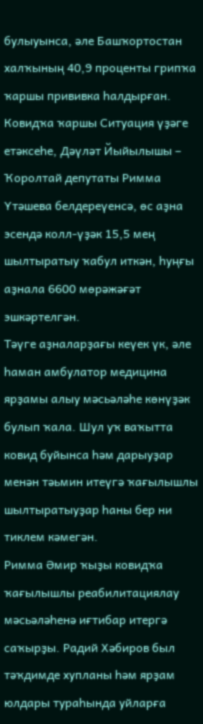булыуынса, әле Башҡортостан халҡының 40,9 проценты грипҡа ҡаршы прививка һалдырған.
Ковидҡа ҡаршы Ситуация үҙәге етәксеһе, Дәүләт Йыйылышы – Ҡоролтай депутаты Римма Үтәшева белдереүенсә, өс аҙна эсендә колл-үҙәк 15,5 мең шылтыратыу ҡабул иткән, һуңғы аҙнала 6600 мөрәжәғәт эшкәртелгән.
Тәүге аҙналарҙағы кеүек үк, әле һаман амбулатор медицина ярҙамы алыу мәсьәләһе көнүҙәк булып ҡала. Шул уҡ ваҡытта ковид буйынса һәм дарыуҙар менән тәьмин итеүгә ҡағылышлы шылтыратыуҙар һаны бер ни тиклем кәмегән.
Римма Әмир ҡыҙы ковидҡа ҡағылышлы реабилитациялау мәсьәләһенә иғтибар итергә саҡырҙы. Радий Хәбиров был тәҡдимде хупланы һәм ярҙам юлдары тураһында уйларға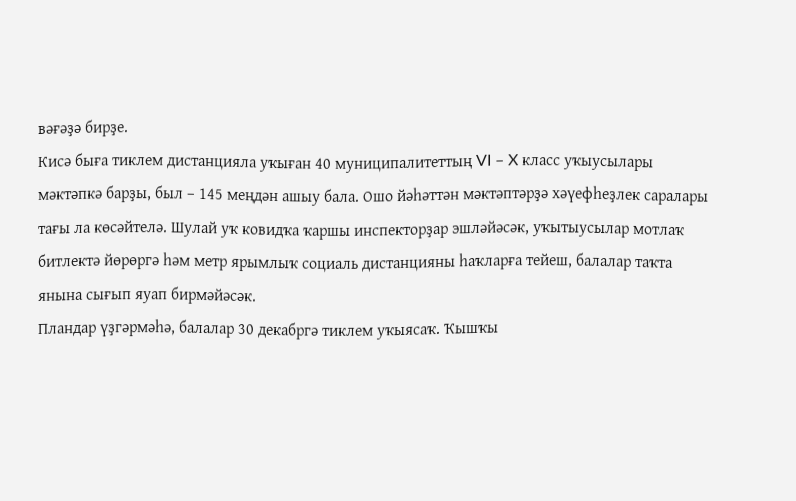вәғәҙә бирҙе.
Кисә быға тиклем дистанцияла уҡыған 40 муниципалитеттың VI – X класс уҡыусылары мәктәпкә барҙы, был – 145 меңдән ашыу бала. Ошо йәһәттән мәктәптәрҙә хәүефһеҙлек саралары тағы ла көсәйтелә. Шулай уҡ ковидҡа ҡаршы инспекторҙар эшләйәсәк, уҡытыусылар мотлаҡ битлектә йөрөргә һәм метр ярымлыҡ социаль дистанцияны һаҡларға тейеш, балалар таҡта янына сығып яуап бирмәйәсәк.
Пландар үҙгәрмәһә, балалар 30 декабргә тиклем уҡыясаҡ. Ҡышҡы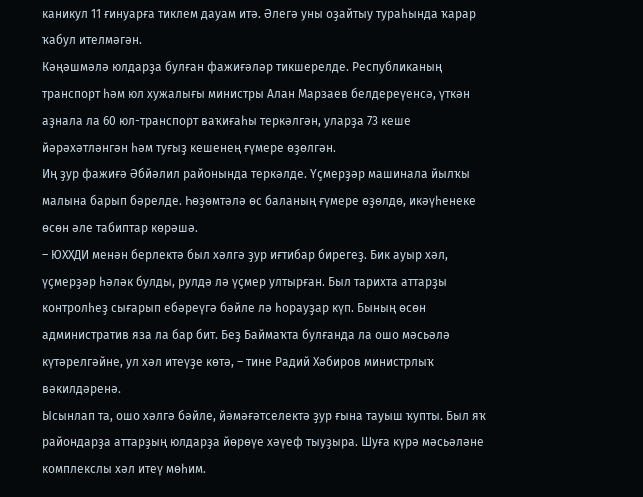каникул 11 ғинуарға тиклем дауам итә. Әлегә уны оҙайтыу тураһында ҡарар ҡабул ителмәгән.
Кәңәшмәлә юлдарҙа булған фажиғәләр тикшерелде. Республиканың транспорт һәм юл хужалығы министры Алан Марзаев белдереүенсә, үткән аҙнала ла 60 юл-транспорт ваҡиғаһы теркәлгән, уларҙа 73 кеше йәрәхәтләнгән һәм туғыҙ кешенең ғүмере өҙөлгән.
Иң ҙур фажиғә Әбйәлил районында теркәлде. Үҫмерҙәр машинала йылҡы малына барып бәрелде. Һөҙөмтәлә өс баланың ғүмере өҙөлдө, икәүһенеке өсөн әле табиптар көрәшә.
– ЮХХДИ менән берлектә был хәлгә ҙур иғтибар бирегеҙ. Бик ауыр хәл, үҫмерҙәр һәләк булды, рулдә лә үҫмер ултырған. Был тарихта аттарҙы контролһеҙ сығарып ебәреүгә бәйле лә һорауҙар күп. Бының өсөн административ яза ла бар бит. Беҙ Баймаҡта булғанда ла ошо мәсьәлә күтәрелгәйне, ул хәл итеүҙе көтә, – тине Радий Хәбиров министрлыҡ вәкилдәренә.
Ысынлап та, ошо хәлгә бәйле, йәмәғәтселектә ҙур ғына тауыш ҡупты. Был яҡ райондарҙа аттарҙың юлдарҙа йөрөүе хәүеф тыуҙыра. Шуға күрә мәсьәләне комплекслы хәл итеү мөһим.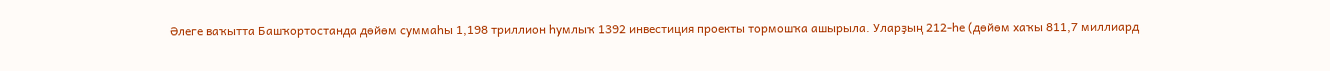Әлеге ваҡытта Башҡортостанда дөйөм суммаһы 1,198 триллион һумлыҡ 1392 инвестиция проекты тормошҡа ашырыла. Уларҙың 212-һе (дөйөм хаҡы 811,7 миллиард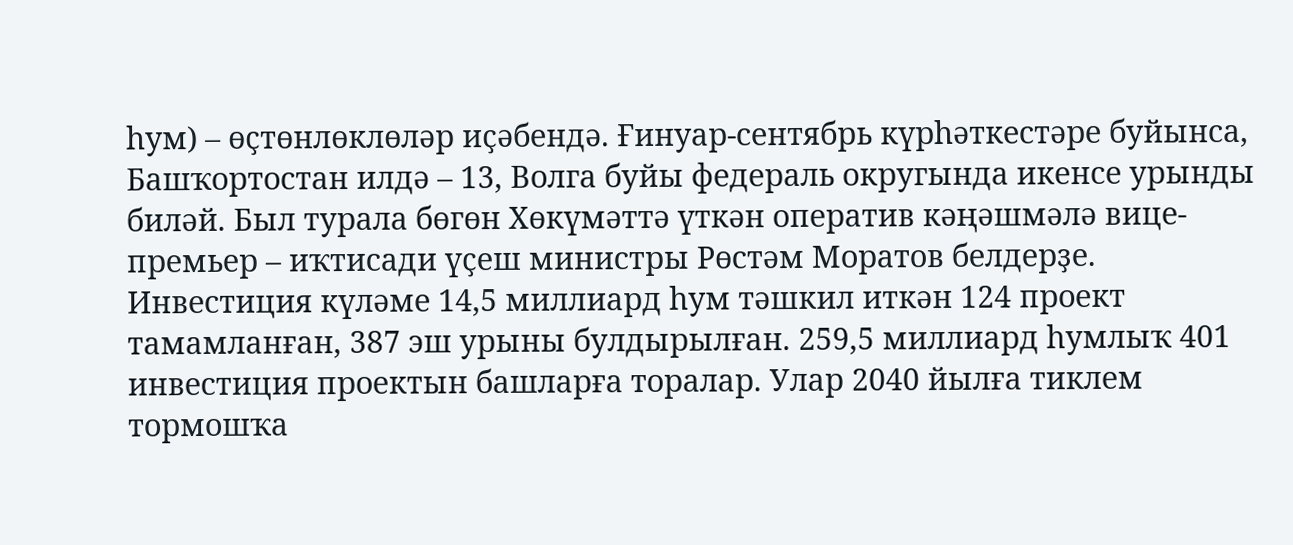һум) – өҫтөнлөклөләр иҫәбендә. Ғинуар-сентябрь күрһәткестәре буйынса, Башҡортостан илдә – 13, Волга буйы федераль округында икенсе урынды биләй. Был турала бөгөн Хөкүмәттә үткән оператив кәңәшмәлә вице-премьер – иҡтисади үҫеш министры Рөстәм Моратов белдерҙе.
Инвестиция күләме 14,5 миллиард һум тәшкил иткән 124 проект тамамланған, 387 эш урыны булдырылған. 259,5 миллиард һумлыҡ 401 инвестиция проектын башларға торалар. Улар 2040 йылға тиклем тормошҡа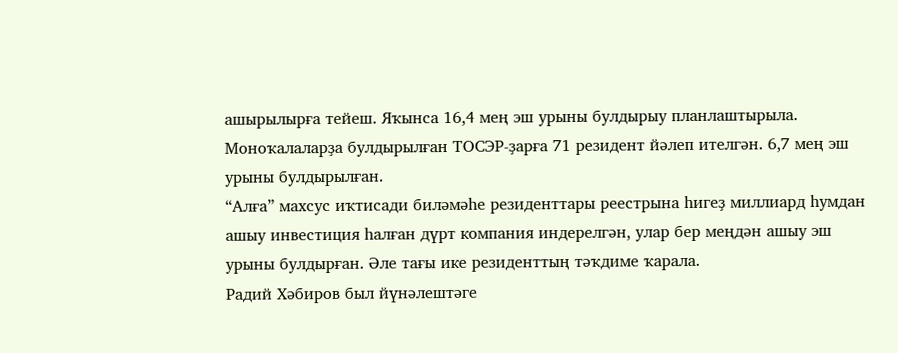ашырылырға тейеш. Яҡынса 16,4 мең эш урыны булдырыу планлаштырыла.
Моноҡалаларҙа булдырылған ТОСЭР-ҙарға 71 резидент йәлеп ителгән. 6,7 мең эш урыны булдырылған.
“Алға” махсус иҡтисади биләмәһе резиденттары реестрына һигеҙ миллиард һумдан ашыу инвестиция һалған дүрт компания индерелгән, улар бер меңдән ашыу эш урыны булдырған. Әле тағы ике резиденттың тәҡдиме ҡарала.
Радий Хәбиров был йүнәлештәге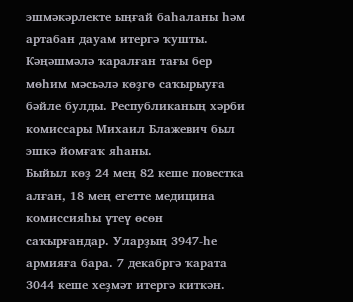эшмәкәрлекте ыңғай баһаланы һәм артабан дауам итергә ҡушты.
Кәңәшмәлә ҡаралған тағы бер мөһим мәсьәлә көҙгө саҡырыуға бәйле булды. Республиканың хәрби комиссары Михаил Блажевич был эшкә йомғаҡ яһаны.
Быйыл көҙ 24 мең 82 кеше повестка алған, 18 мең егетте медицина комиссияһы үтеү өсөн саҡырғандар. Уларҙың 3947-һе армияға бара. 7 декабргә ҡарата 3044 кеше хеҙмәт итергә киткән.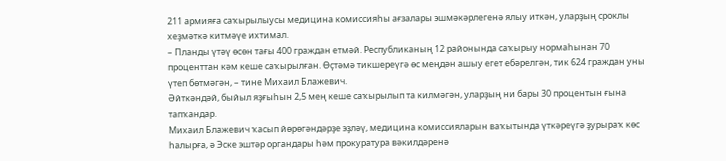211 армияға саҡырылыусы медицина комиссияһы ағзалары эшмәкәрлегенә ялыу иткән, уларҙың сроклы хеҙмәткә китмәүе ихтимал.
– Планды үтәү өсөн тағы 400 граждан етмәй. Республиканың 12 районында саҡырыу нормаһынан 70 проценттан кәм кеше саҡырылған. Өҫтәмә тикшереүгә өс меңдән ашыу егет ебәрелгән, тик 624 граждан уны үтеп бөтмәгән, – тине Михаил Блажевич.
Әйткәндәй, быйыл яҙғыһын 2,5 мең кеше саҡырылып та килмәгән, уларҙың ни бары 30 процентын ғына тапҡандар.
Михаил Блажевич ҡасып йөрөгәндәрҙе эҙләү, медицина комиссияларын ваҡытында үткәреүгә ҙурыраҡ көс һалырға, ә Эске эштәр органдары һәм прокуратура вәкилдәренә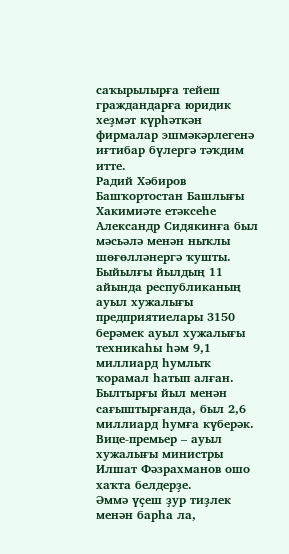саҡырылырға тейеш граждандарға юридик хеҙмәт күрһәткән фирмалар эшмәкәрлегенә иғтибар бүлергә тәҡдим итте.
Радий Хәбиров Башҡортостан Башлығы Хакимиәте етәксеһе Александр Сидякинға был мәсьәлә менән ныҡлы шөғөлләнергә ҡушты.
Быйылғы йылдың 11 айында республиканың ауыл хужалығы предприятиелары 3150 берәмек ауыл хужалығы техникаһы һәм 9,1 миллиард һумлыҡ ҡорамал һатып алған. Былтырғы йыл менән сағыштырғанда, был 2,6 миллиард һумға күберәк. Вице-премьер – ауыл хужалығы министры Илшат Фәзрахманов ошо хаҡта белдерҙе.
Әммә үҫеш ҙур тиҙлек менән барһа ла,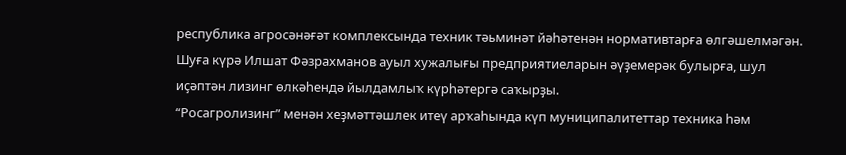республика агросәнәғәт комплексында техник тәьминәт йәһәтенән нормативтарға өлгәшелмәгән. Шуға күрә Илшат Фәзрахманов ауыл хужалығы предприятиеларын әүҙемерәк булырға, шул иҫәптән лизинг өлкәһендә йылдамлыҡ күрһәтергә саҡырҙы.
“Росагролизинг” менән хеҙмәттәшлек итеү арҡаһында күп муниципалитеттар техника һәм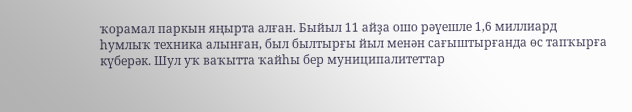ҡорамал паркын яңырта алған. Быйыл 11 айҙа ошо рәүешле 1,6 миллиард һумлыҡ техника алынған, был былтырғы йыл менән сағыштырғанда өс тапҡырға күберәк. Шул уҡ ваҡытта ҡайһы бер муниципалитеттар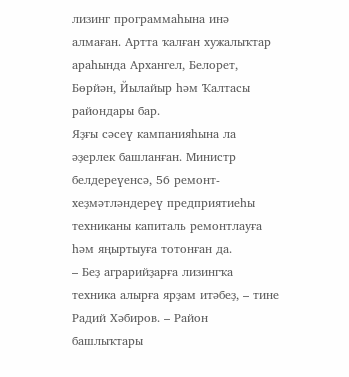лизинг программаһына инә алмаған. Артта ҡалған хужалыҡтар араһында Архангел, Белорет, Бөрйән, Йылайыр һәм Ҡалтасы райондары бар.
Яҙғы сәсеү кампанияһына ла әҙерлек башланған. Министр белдереүенсә, 56 ремонт-хеҙмәтләндереү предприятиеһы техниканы капиталь ремонтлауға һәм яңыртыуға тотонған да.
– Беҙ аграрийҙарға лизингҡа техника алырға ярҙам итәбеҙ, – тине Радий Хәбиров. – Район башлыҡтары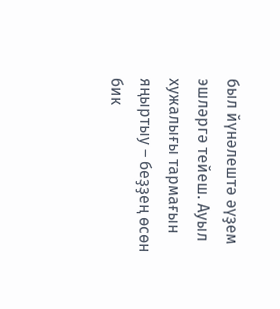был йүнәлештә әүҙем эшләргә тейеш. Ауыл хужалығы тармағын яңыртыу – беҙҙең өсөн бик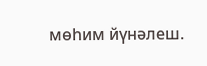мөһим йүнәлеш.